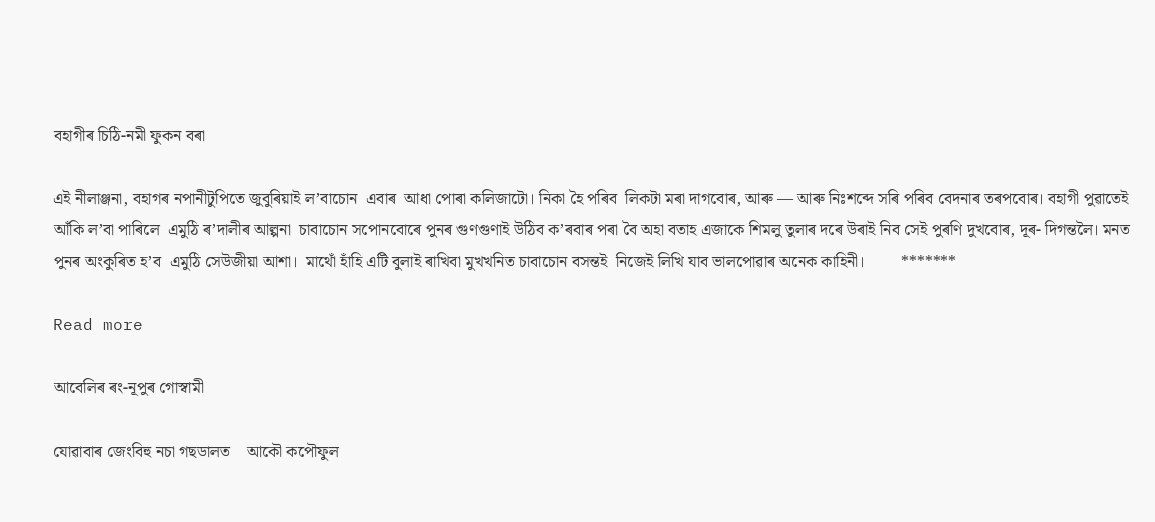বহাগীৰ চিঠি-নমী ফুকন বৰা

এই নীলাঞ্জনা, বহাগৰ নপানীটুপিতে জুবুৰিয়াই ল’বাচোন  এবাৰ  আধা পোৰা কলিজাটো। নিকা হৈ পৰিব  লিকটা মৰা দাগবোৰ, আৰু — আৰু নিঃশব্দে সৰি পৰিব বেদনাৰ তৰপবোৰ। বহাগী পুৱাতেই আঁকি ল’বা পাৰিলে  এমুঠি ৰ’দালীৰ আল্পনা  চাবাচোন সপোনবোৰে পুনৰ গুণগুণাই উঠিব ক’ৰবাৰ পৰা বৈ অহা বতাহ এজাকে শিমলু তুলাৰ দৰে উৰাই নিব সেই পুৰণি দুখবোৰ, দূৰ- দিগন্তলৈ। মনত পুনৰ অংকুৰিত হ’ব  এমুঠি সেউজীয়া আশা।  মাথোঁ হাঁহি এটি বুলাই ৰাখিবা মুখখনিত চাবাচোন বসন্তই  নিজেই লিখি যাব ভালপোৱাৰ অনেক কাহিনী।         *******

Read more

আবেলিৰ ৰং-নূপুৰ গোস্বামী

যোৱাবাৰ জেংবিহু নচা গছডালত    আকৌ কপৌফুল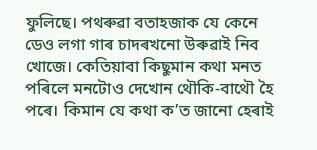ফুলিছে। পথৰুৱা বতাহজাক যে কেনে ডেও লগা গাৰ চাদৰখনো উৰুৱাই নিব খোজে। কেতিয়াবা কিছুমান কথা মনত পৰিলে মনটোও দেখোন থৌকি-বাথৌ হৈ পৰে। কিমান যে কথা ক’ত জানো হেৰাই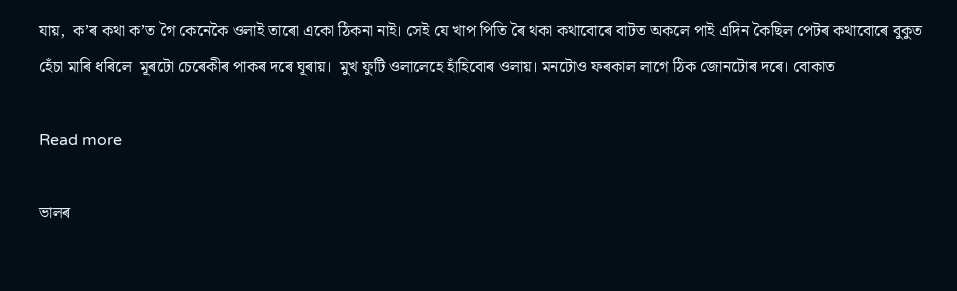যায়,  ক’ৰ কথা ক’ত গৈ কেনেকৈ ওলাই তাৰো একো ঠিকনা নাই। সেই যে খাপ পিতি ৰৈ থকা কথাবোৰে বাটত অকলে পাই এদিন কৈছিল পেটৰ কথাবোৰে বুকুত হেঁচা মাৰি ধৰিলে  মূৰটো চেৰেকীৰ পাকৰ দৰে ঘূৰায়।  মুখ ফুটি ওলালেহে হাঁহিবোৰ ওলায়। মনটোও ফৰকাল লাগে ঠিক জোনটোৰ দৰে। বোকাত

Read more

ভালৰ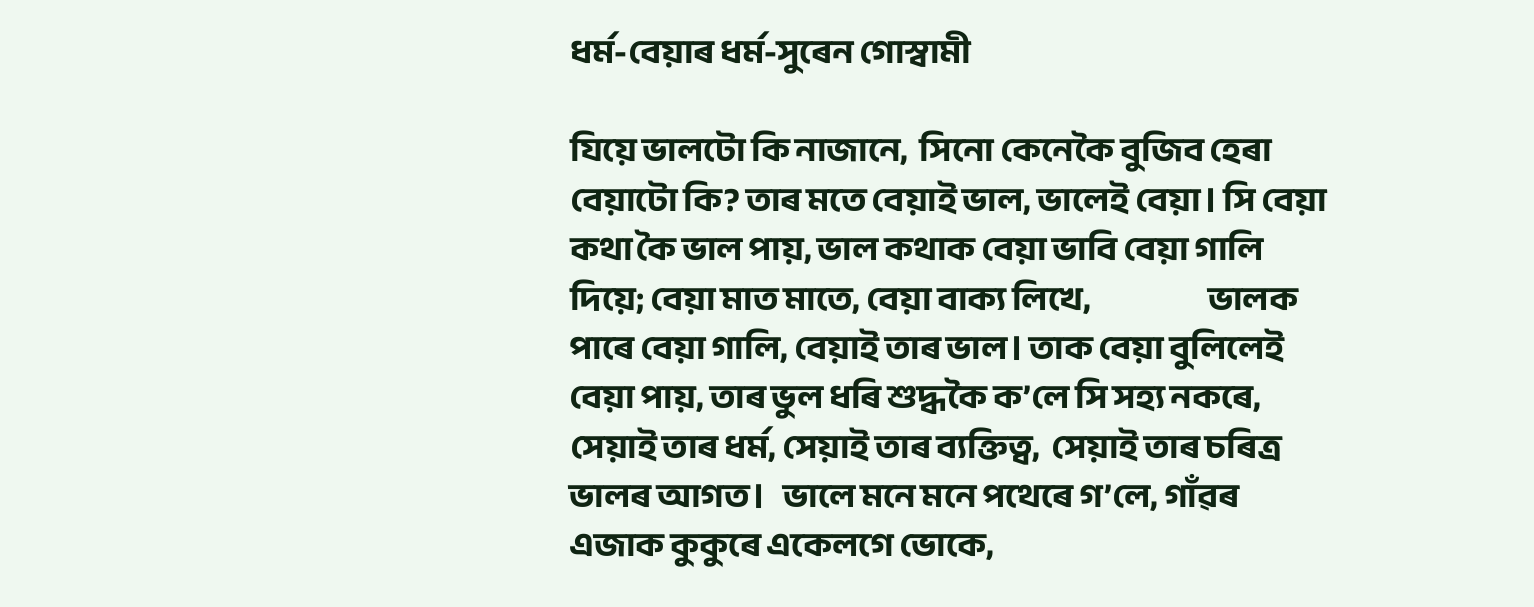ধৰ্ম-বেয়াৰ ধৰ্ম-সুৰেন গোস্বামী

যিয়ে ভালটো কি নাজানে,  সিনো কেনেকৈ বুজিব হেৰা বেয়াটো কি? তাৰ মতে বেয়াই ভাল, ভালেই বেয়া। সি বেয়া কথা কৈ ভাল পায়, ভাল কথাক বেয়া ভাবি বেয়া গালি দিয়ে; বেয়া মাত মাতে, বেয়া বাক্য লিখে,                     ভালক পাৰে বেয়া গালি, বেয়াই তাৰ ভাল। তাক বেয়া বুলিলেই বেয়া পায়, তাৰ ভুল ধৰি শুদ্ধকৈ ক’লে সি সহ্য নকৰে, সেয়াই তাৰ ধৰ্ম, সেয়াই তাৰ ব্যক্তিত্ব,  সেয়াই তাৰ চৰিত্ৰ ভালৰ আগত।   ভালে মনে মনে পথেৰে গ’লে, গাঁ‌ৱৰ এজাক কুকুৰে একেলগে ভোকে,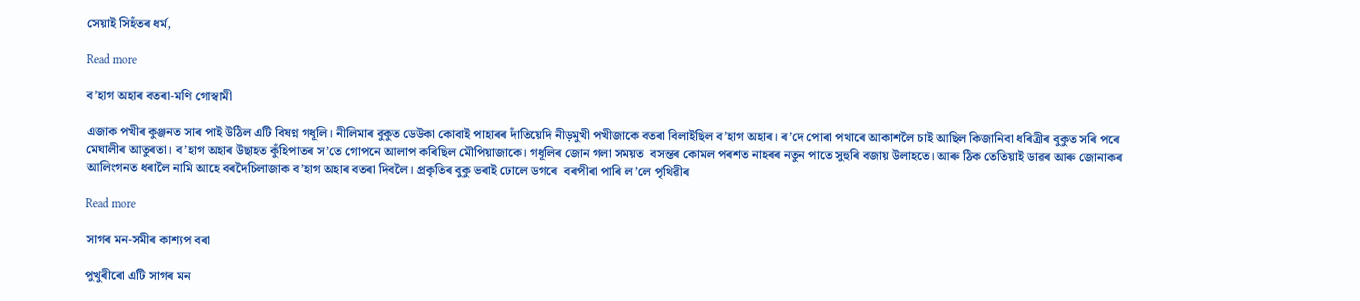সেয়াই সিহঁ‌তৰ ধৰ্ম,

Read more

ব’হাগ অহাৰ বতৰা-মণি গোস্বামী

এজাক পখীৰ কুঞ্জনত সাৰ পাই উঠিল এটি বিষণ্ন গধূলি। নীলিমাৰ বুকুত ডেউকা কোবাই পাহাৰৰ দাঁতিয়েদি নীড়মুখী পখীজাকে বতৰা বিলাইছিল ব’হাগ অহাৰ। ৰ’দে পোৰা পথাৰে আকাশলৈ চাই আছিল কিজানিবা ধৰিত্ৰীৰ বুকুত সৰি পৰে মেঘালীৰ আতুৰতা। ব’হাগ অহাৰ উছাহত কুঁহিপাতৰ স’তে গোপনে আলাপ কৰিছিল মৌপিয়াজাকে। গধূলিৰ জোন গলা সময়ত  বসন্তৰ কোমল পৰশত নাহৰৰ নতুন পাতে সুহুৰি বজায় উলাহতে। আৰু ঠিক তেতিয়াই ডাৱৰ আৰু জোনাকৰ আলিংগনত ধৰালৈ নামি আহে বৰদৈচিলাজাক ব’হাগ অহাৰ বতৰা দিবলৈ। প্ৰকৃতিৰ বুকু ভৰাই ঢোলে ডগৰে  বৰপীৰা পাৰি ল’লে পৃথিৱীৰ

Read more

সাগৰ মন-সমীৰ কাশ্যপ বৰা

পুখুৰীৰো এটি সাগৰ মন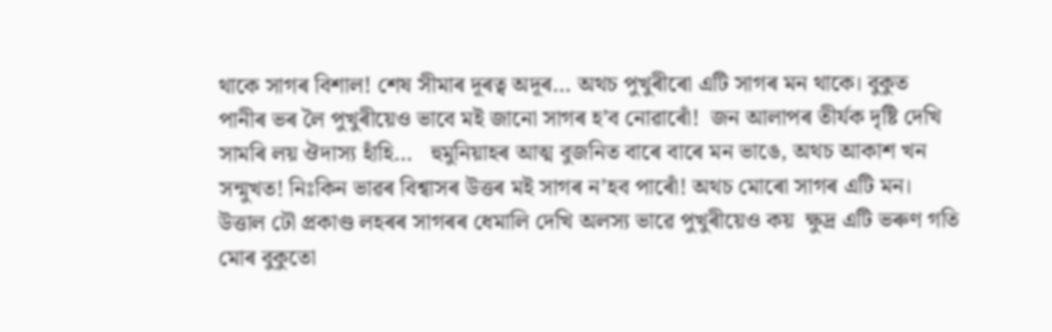থাকে সাগৰ বিশাল! শেষ সীমাৰ দূৰত্ব অদূৰ… অথচ পুখুৰীৰো এটি সাগৰ মন থাকে। বুকুত পানীৰ ভৰ লৈ পুখুৰীয়েও ভাবে মই জানো সাগৰ হ’ব নোৱাৰোঁ!  জন আলাপৰ তীৰ্যক দৃষ্টি দেখি সামৰি লয় ঔদাস্য হাঁহি…   হুমুনিয়াহৰ আত্ম বুজনিত বাৰে বাৰে মন ভাঙে, অথচ আকাশ খন সন্মুখত! নিঃকিন ভাৱৰ বিশ্বাসৰ উত্তৰ মই সাগৰ ন’হব পাৰোঁ! অথচ মোৰো সাগৰ এটি মন। উত্তাল ঢৌ প্ৰকাণ্ড লহৰৰ সাগৰৰ ধেমালি দেখি অলস্য ভাৱে পুখুৰীয়েও কয়  ক্ষুদ্ৰ এটি ভৰুণ গতি মোৰ বুকুতো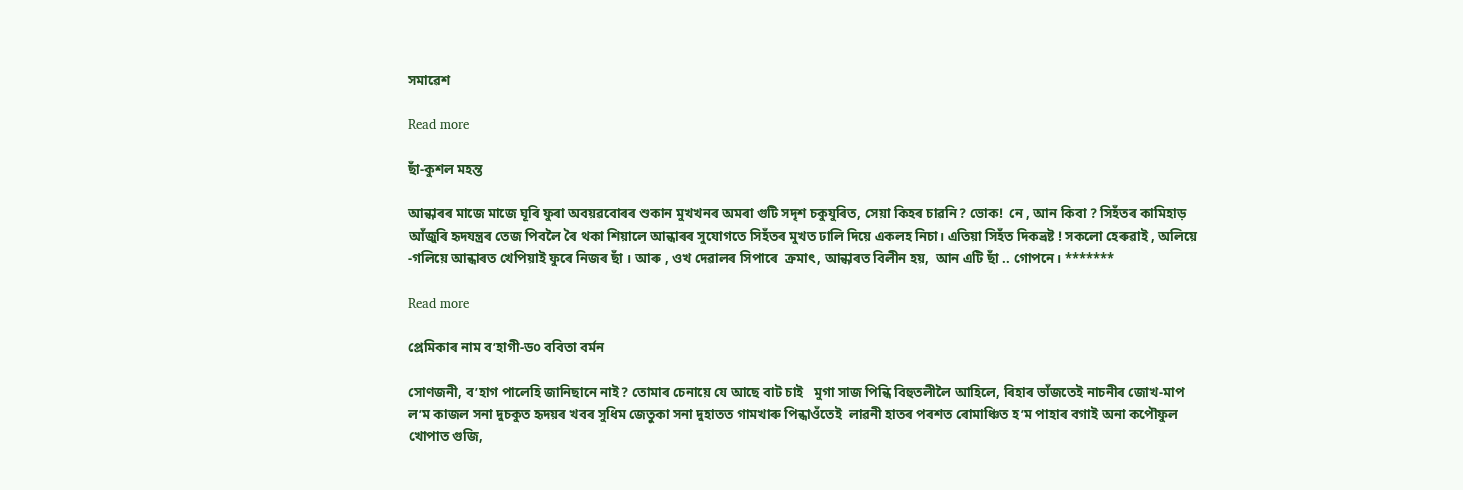সমাৱেশ

Read more

ছাঁ-কুশল মহন্ত

আন্ধাৰৰ মাজে মাজে ঘূৰি ফুৰা অবয়ৱবোৰৰ শুকান মুখখনৰ অমৰা গুটি সদৃশ চকুযুৰিত, সেয়া কিহৰ চাৱনি? ভোক!  নে , আন কিবা ? সিহঁতৰ কামিহাড় আঁজুৰি হৃদযন্ত্ৰৰ তেজ পিবলৈ ৰৈ থকা শিয়ালে আন্ধাৰৰ সুযোগতে সিহঁতৰ মুখত ঢালি দিয়ে একলহ নিচা। এতিয়া সিহঁত দিকভ্ৰষ্ট ! সকলো হেৰুৱাই , অলিয়ে -গলিয়ে আন্ধাৰত খেপিয়াই ফুৰে নিজৰ ছাঁ । আৰু , ওখ দেৱালৰ সিপাৰে  ক্ৰমাৎ, আন্ধাৰত বিলীন হয়,  আন এটি ছাঁ .. গোপনে। *******

Read more

প্ৰেমিকাৰ নাম ব’হাগী-ড০ ববিতা বৰ্মন

সোণজনী, ব’হাগ পালেহি জানিছানে নাই? তোমাৰ চেনায়ে যে আছে বাট চাই   মুগা সাজ পিন্ধি বিহুতলীলৈ আহিলে, ৰিহাৰ ভাঁ‌জতেই নাচনীৰ জোখ-মাপ ল’ম কাজল সনা দুচকুত হৃদয়ৰ খবৰ সুধিম জেতুকা সনা দুহাতত গামখাৰু পিন্ধাওঁতেই  লাৱনী হাতৰ পৰশত ৰোমাঞ্চিত হ’ম পাহাৰ বগাই অনা কপৌফুল খোপাত গুজি,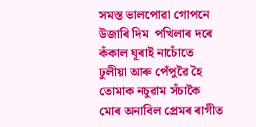সমস্ত ভালপোৱা গোপনে উজাৰি দিম  পখিলাৰ দৰে কঁকাল ঘূৰাই নাচোঁতে ঢুলীয়া আৰু পেঁপুৱৈ হৈ তোমাক নচুৱাম সঁচাকৈ মোৰ অনাবিল প্ৰেমৰ ৰাগীত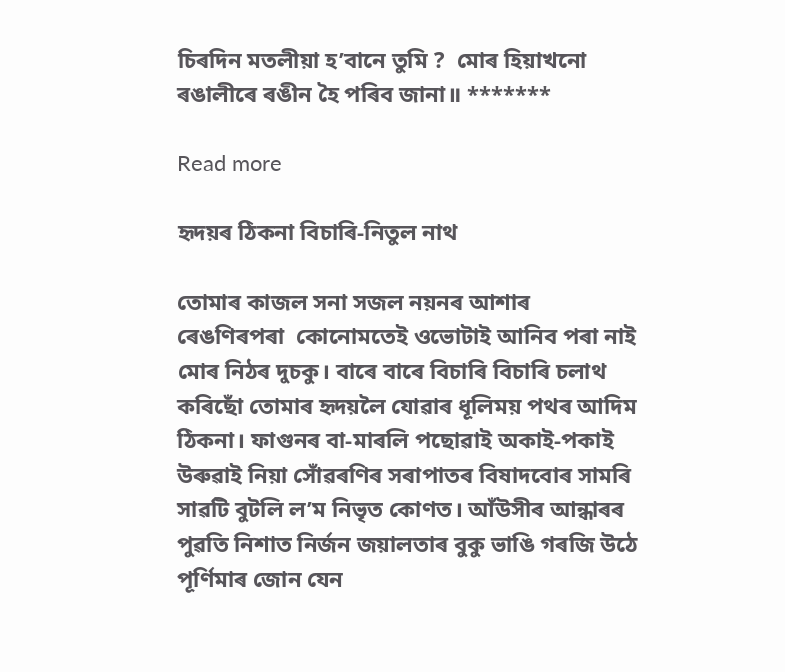চিৰদিন মতলীয়া হ’বানে তুমি ?  মোৰ হিয়াখনো ৰঙালীৰে ৰঙীন হৈ পৰিব জানা॥ *******

Read more

হৃদয়ৰ ঠিকনা বিচাৰি-নিতুল নাথ

তোমাৰ কাজল সনা সজল নয়নৰ আশাৰ ৰেঙণিৰপৰা  কোনোমতেই ওভোটাই আনিব পৰা নাই মোৰ নিঠৰ দুচকু। বাৰে বাৰে বিচাৰি বিচাৰি চলাথ কৰিছোঁ তোমাৰ হৃদয়লৈ যোৱাৰ ধূলিময় পথৰ আদিম ঠিকনা। ফাগুনৰ বা-মাৰলি পছোৱাই অকাই-পকাই উৰুৱাই নিয়া সোঁৱৰণিৰ সৰাপাতৰ বিষাদবোৰ সামৰি সাৱটি বুটলি ল’ম নিভৃত কোণত। আঁউসীৰ আন্ধাৰৰ পুৱতি নিশাত নির্জন জয়ালতাৰ বুকু ভাঙি গৰজি উঠে পূৰ্ণিমাৰ জোন যেন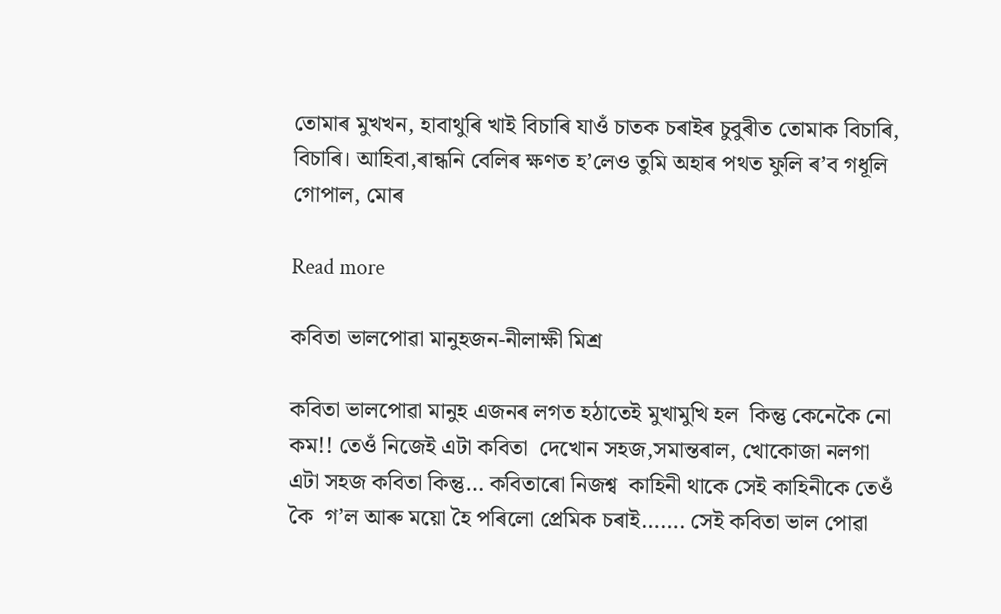তোমাৰ মুখখন, হাবাথুৰি খাই বিচাৰি যাওঁ চাতক চৰাইৰ চুবুৰীত তোমাক বিচাৰি, বিচাৰি। আহিবা,ৰান্ধনি বেলিৰ ক্ষণত হ’লেও তুমি অহাৰ পথত ফুলি ৰ’ব গধূলি গোপাল, মোৰ

Read more

কবিতা ভালপোৱা মানুহজন-নীলাক্ষী মিশ্ৰ

কবিতা ভালপোৱা মানুহ এজনৰ লগত হঠাতেই মুখামুখি হল  কিন্তু কেনেকৈ নো কম!! তেওঁ নিজেই এটা কবিতা  দেখোন সহজ,সমান্তৰাল, খোকোজা নলগা এটা সহজ কবিতা কিন্তু… কবিতাৰো নিজশ্ব  কাহিনী থাকে সেই কাহিনীকে তেওঁ কৈ  গ’ল আৰু ময়ো হৈ পৰিলো প্ৰেমিক চৰাই……. সেই কবিতা ভাল পোৱা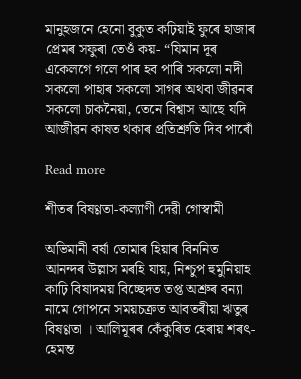মানুহজনে হেনো বুকুত কঢ়িয়াই ফুৰে হাজাৰ প্ৰেমৰ সফুৰা তেওঁ কয়- “যিমান দূৰ একেলগে গলে পাৰ হব পাৰি সকলো নদী সকলো পাহাৰ সকলো সাগৰ অথবা জীৱনৰ সকলো চাকনৈয়া, তেনে বিশ্বাস আছে যদি আজীৱন কাষত থকাৰ প্ৰতিশ্ৰুতি দিব পাৰোঁ

Read more

শীতৰ বিষণ্ণতা-কল্যাণী দেৱী গোস্বামী

অভিমানী বৰ্ষা তোমাৰ হিয়াৰ বিননিত আনন্দৰ উল্লাস মৰহি যায়, নিশ্চুপ হুমুনিয়াহ কাঢ়ি বিষাদময় বিচ্ছেদত তপ্ত অশ্ৰুৰ বন্যা নামে গোপনে সময়চক্ৰত আবতৰীয়া ঋতুৰ বিষণ্ণতা । আলিমূৰৰ কেঁকুৰিত হেৰায় শৰৎ-হেমন্ত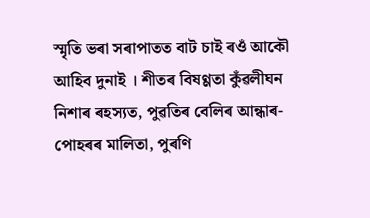স্মৃতি ভৰা সৰাপাতত বাট চাই ৰওঁ আকৌ আহিব দুনাই । শীতৰ বিষণ্ণতা কুঁৱলীঘন নিশাৰ ৰহস্যত, পুৱতিৰ বেলিৰ আন্ধাৰ-পোহৰৰ মালিতা, পুৰণি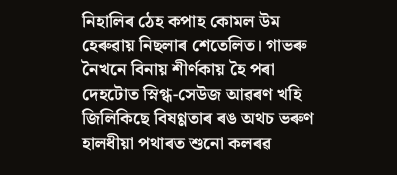নিহালিৰ ঠেহ কপাহ কোমল উম হেৰুৱায় নিছলাৰ শেতেলিত। গাভৰু নৈখনে বিনায় শীৰ্ণকায় হৈ পৰা দেহটোত স্নিগ্ধ-সেউজ আৱৰণ খহি জিলিকিছে বিষণ্ণতাৰ ৰঙ অথচ ভৰুণ হালধীয়া পথাৰত শুনো কলৰৱ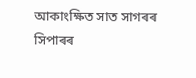আকাংক্ষিত সাত সাগৰৰ সিপাৰৰ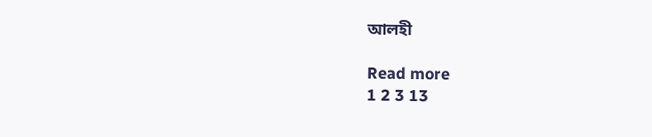আলহী

Read more
1 2 3 13